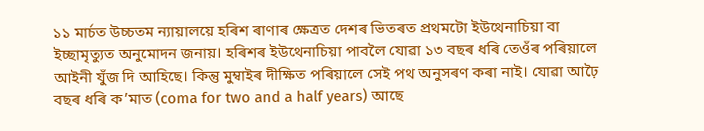১১ মাৰ্চত উচ্চতম ন্যায়ালয়ে হৰিশ ৰাণাৰ ক্ষেত্ৰত দেশৰ ভিতৰত প্ৰথমটো ইউথেনাচিয়া বা ইচ্ছামৃত্যুত অনুমোদন জনায়। হৰিশৰ ইউথেনাচিয়া পাবলৈ যোৱা ১৩ বছৰ ধৰি তেওঁৰ পৰিয়ালে আইনী যুঁজ দি আহিছে। কিন্তু মুম্বাইৰ দীক্ষিত পৰিয়ালে সেই পথ অনুসৰণ কৰা নাই। যোৱা আঢ়ৈ বছৰ ধৰি ক’মাত (coma for two and a half years) আছে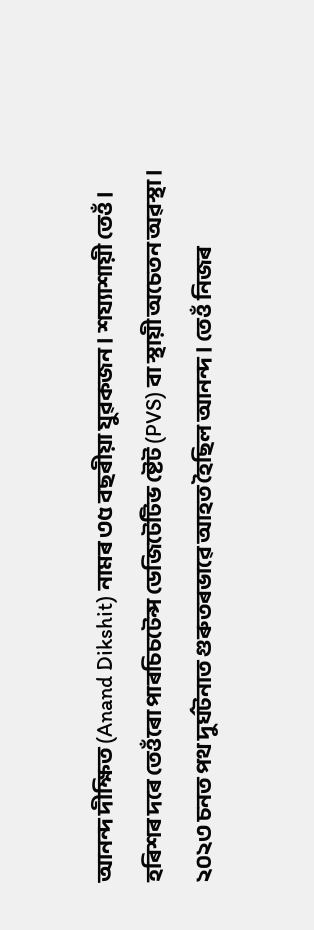আনন্দ দীক্ষিত (Anand Dikshit) নামৰ ৩৫ বছৰীয়া যুৱকজন। শয্যাশায়ী তেওঁ। হৰিশৰ দৰে তেওঁৰো পাৰচিচটেন্স ডেজিটেটিভ ষ্টেট (PVS) বা স্থায়ী অচেতন অৱস্থা।
২০২৩ চনত পথ দুৰ্ঘটনাত গুৰুতৰভাৱে আহত হৈছিল আনন্দ। তেওঁ নিজৰ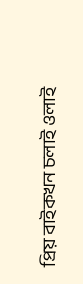প্ৰিয় বাইকখন চলাই ওলাই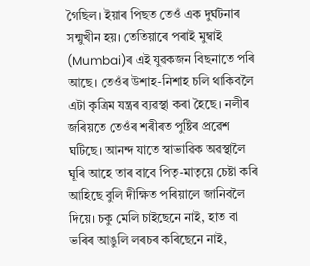গৈছিল। ইয়াৰ পিছত তেওঁ এক দুৰ্ঘটনাৰ সন্মুখীন হয়। তেতিয়াৰে পৰাই মুম্বাই (Mumbai)ৰ এই যুৱকজন বিছনাতে পৰি আছে। তেওঁৰ উশাহ-নিশাহ চলি থাকিবলৈ এটা কৃত্ৰিম যন্ত্ৰৰ ব্যৱস্থা কৰা হৈছে। নলীৰ জৰিয়তে তেওঁৰ শৰীৰত পুষ্টিৰ প্ৰৱেশ ঘটিছে। আনন্দ যাতে স্বাভাৱিক অৱস্থালৈ ঘূৰি আহে তাৰ বাবে পিতৃ-মাতৃয়ে চেষ্টা কৰি আহিছে বুলি দীক্ষিত পৰিয়ালে জানিবলৈ দিয়ে। চকু মেলি চাইছেনে নাই, হাত বা ভৰিৰ আঙুলি লৰচৰ কৰিছেনে নাই,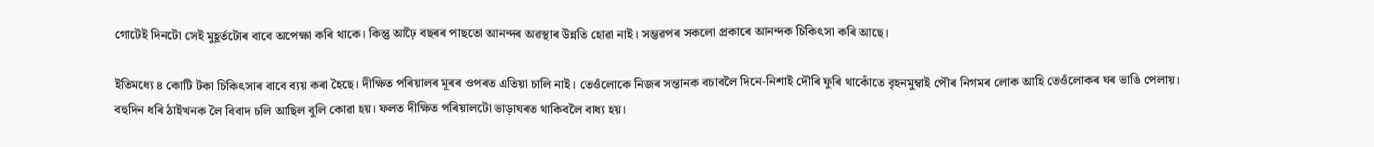গোটেই দিনটো সেই মুহূৰ্তটোৰ বাবে অপেক্ষা কৰি থাকে। কিন্তু আঢ়ৈ বছৰৰ পাছতো আনন্দৰ অৱস্থাৰ উন্নতি হোৱা নাই। সম্ভৱপৰ সকলো প্ৰকাৰে আনন্দক চিকিৎসা কৰি আছে।

ইতিমধ্যে ৪ কোটি টকা চিকিৎসাৰ বাবে ব্যয় কৰা হৈছে। দীক্ষিত পৰিয়ালৰ মূৰৰ ওপৰত এতিয়া চালি নাই। তেওঁলোকে নিজৰ সন্তানক বচাবলৈ দিনে-নিশাই দৌৰি ফুৰি থাকোঁতে বৃহনমুম্বাই পৌৰ নিগমৰ লোক আহি তেওঁলোকৰ ঘৰ ভাঙি পেলায়। বহুদিন ধৰি ঠাইখনক লৈ বিবাদ চলি আছিল বুলি কোৱা হয়। ফলত দীক্ষিত পৰিয়ালটো ভাড়াঘৰত থাকিবলৈ বাধ্য হয়।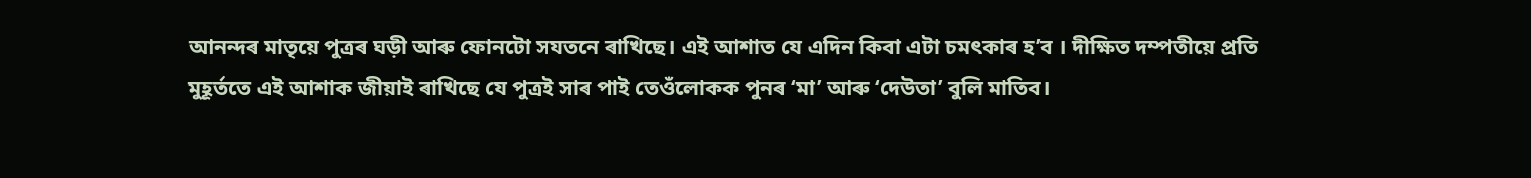আনন্দৰ মাতৃয়ে পুত্ৰৰ ঘড়ী আৰু ফোনটো সযতনে ৰাখিছে। এই আশাত যে এদিন কিবা এটা চমৎকাৰ হ’ব । দীক্ষিত দম্পতীয়ে প্ৰতি মুহূৰ্ততে এই আশাক জীয়াই ৰাখিছে যে পুত্ৰই সাৰ পাই তেওঁলোকক পুনৰ ‘মা’ আৰু ‘দেউতা’ বুলি মাতিব।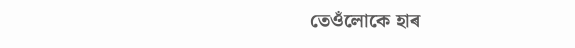তেওঁলোকে হাৰ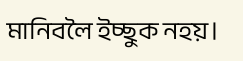মানিবলৈ ইচ্ছুক নহয়।